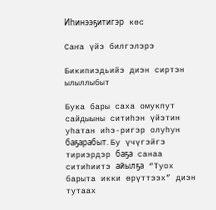Иһинээҕитигэр көс

Саҥа үйэ билгэлэрэ

Бикипиэдьийэ диэн сиртэн ылыллыбыт

Бука бары саха омукпут сайдыыны ситиһэн үйэтин уһатан иһэ-ригэр олуһун баҕарабыт. Бу үчүгэйгэ тириэрдэр баҕа санаа ситиһиитэ айылҕа “Туох барыта икки өрүттээх” диэн тутаах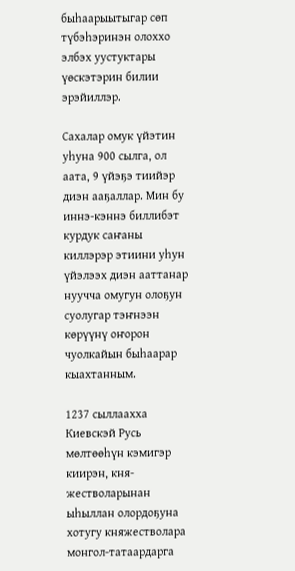быһаарыытыгар сөп түбэһэринэн олоххо элбэх уустуктары үөскэтэрин билии эрэйиллэр.

Сахалар омук үйэтин уһуна 900 сылга, ол аата, 9 үйэҕэ тиийэр диэн ааҕаллар. Мин бу иннэ-кэннэ биллибэт курдук саҥаны киллэрэр этиини уһун үйэлээх диэн ааттанар нуучча омугун олоҕун суолугар тэҥнээн көрүүнү оҥорон чуолкайын быһаарар кыахтанным.

1237 сыллаахха Киевскэй Русь мөлтөөһүн кэмигэр киирэн, кня-жестволарынан ыһыллан олордоҕуна хотугу княжестволара монгол-татаардарга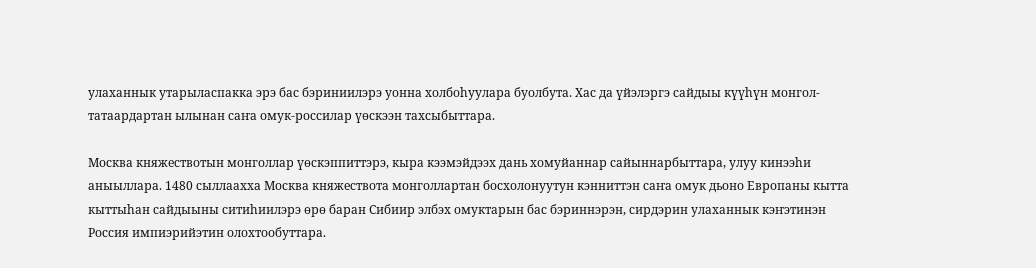улаханнык утарыласпакка эрэ бас бэриниилэрэ уонна холбоһуулара буолбута. Хас да үйэлэргэ сайдыы күүһүн монгол-татаардартан ылынан саҥа омук-россилар үөскээн тахсыбыттара.

Москва княжествотын монголлар үөскэппиттэрэ, кыра кээмэйдээх дань хомуйаннар сайыннарбыттара, улуу кинээһи аныыллара. 1480 сыллаахха Москва княжествота монголлартан босхолонуутун кэнниттэн саҥа омук дьоно Европаны кытта кыттыһан сайдыыны ситиһиилэрэ өрө баран Сибиир элбэх омуктарын бас бэриннэрэн, сирдэрин улаханнык кэҥэтинэн Россия импиэрийэтин олохтообуттара.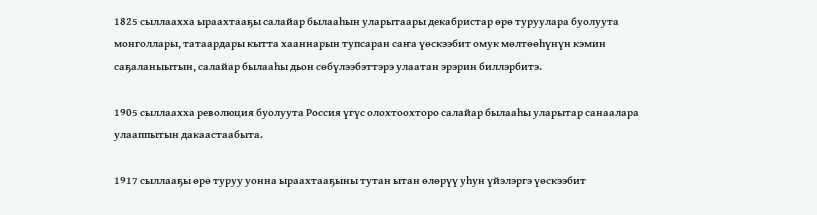1825 сыллаахха ыраахтааҕы салайар былааһын уларытаары декабристар өрө туруулара буолуута монголлары, татаардары кытта хааннарын тупсаран саҥа үөскээбит омук мөлтөөһүнүн кэмин саҕаланыытын, салайар былааһы дьон сөбүлээбэттэрэ улаатан эрэрин биллэрбитэ.

1905 сыллаахха революция буолуута Россия үгүс олохтоохторо салайар былааһы уларытар санаалара улааппытын дакаастаабыта.

1917 сыллааҕы өрө туруу уонна ыраахтааҕыны тутан ытан өлөрүү уһун үйэлэргэ үөскээбит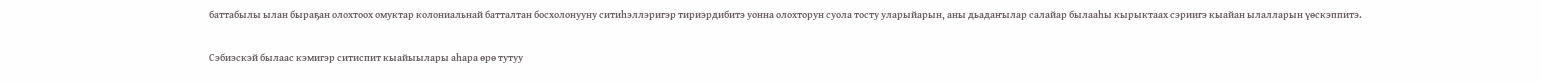баттабылы ылан быраҕан олохтоох омуктар колониальнай батталтан босхолонууну ситиһэллэригэр тириэрдибитэ уонна олохторун суола тосту уларыйарын, аны дьадаҥылар салайар былааһы кырыктаах сэриигэ кыайан ылалларын үөскэппитэ.

Сэбиэскэй былаас кэмигэр ситиспит кыайыылары аһара өрө тутуу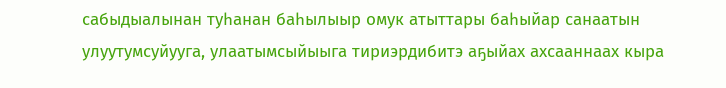сабыдыалынан туһанан баһылыыр омук атыттары баһыйар санаатын улуутумсуйууга, улаатымсыйыыга тириэрдибитэ аҕыйах ахсааннаах кыра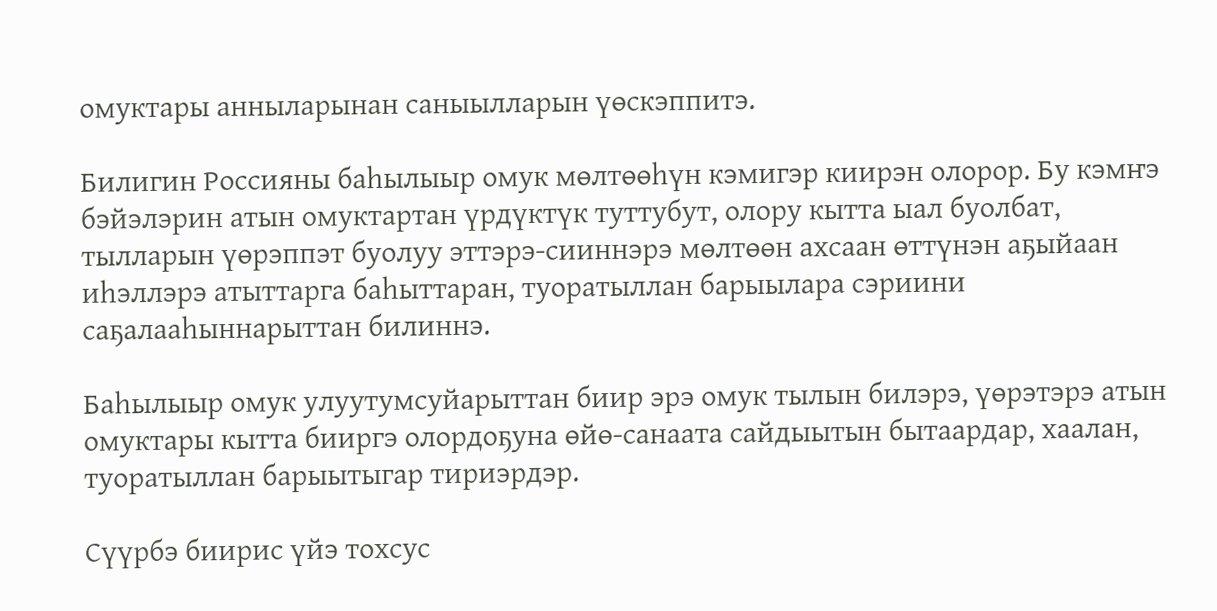омуктары анныларынан саныылларын үөскэппитэ.

Билигин Россияны баһылыыр омук мөлтөөһүн кэмигэр киирэн олорор. Бу кэмҥэ бэйэлэрин атын омуктартан үрдүктүк туттубут, олору кытта ыал буолбат, тылларын үөрэппэт буолуу эттэрэ-сииннэрэ мөлтөөн ахсаан өттүнэн аҕыйаан иһэллэрэ атыттарга баһыттаран, туоратыллан барыылара сэриини саҕалааһыннарыттан билиннэ.

Баһылыыр омук улуутумсуйарыттан биир эрэ омук тылын билэрэ, үөрэтэрэ атын омуктары кытта бииргэ олордоҕуна өйө-санаата сайдыытын бытаардар, хаалан, туоратыллан барыытыгар тириэрдэр.

Сүүрбэ биирис үйэ тохсус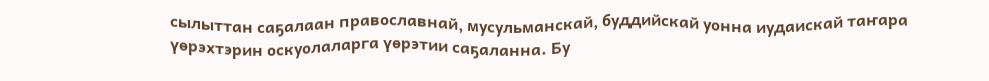сылыттан саҕалаан православнай, мусульманскай, буддийскай уонна иудаискай таҥара үөрэхтэрин оскуолаларга үөрэтии саҕаланна. Бу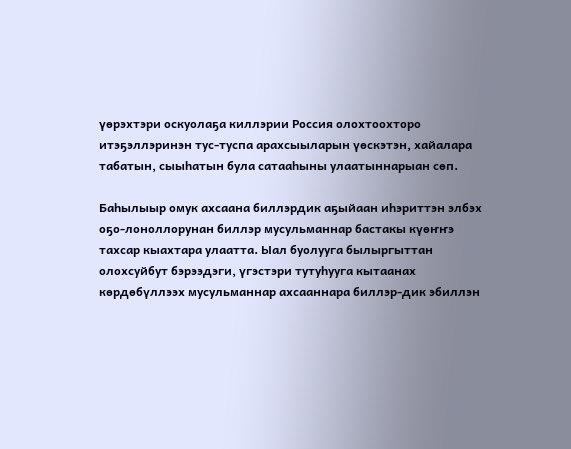үөрэхтэри оскуолаҕа киллэрии Россия олохтоохторо итэҕэллэринэн тус-туспа арахсыыларын үөскэтэн, хайалара табатын, сыыһатын була сатааһыны улаатыннарыан сөп.

Баһылыыр омук ахсаана биллэрдик аҕыйаан иһэриттэн элбэх оҕо-лоноллорунан биллэр мусульманнар бастакы күөҥҥэ тахсар кыахтара улаатта. Ыал буолууга былыргыттан олохсуйбут бэрээдэги, үгэстэри тутуһууга кытаанах көрдөбүллээх мусульманнар ахсааннара биллэр-дик эбиллэн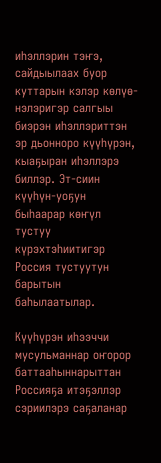иһэллэрин тэҥэ, сайдыылаах буор куттарын кэлэр көлүө-нэлэригэр салгыы биэрэн иһэллэриттэн эр дьонноро күүһүрэн, кыаҕыран иһэллэрэ биллэр. Эт-сиин күүһүн-уоҕун быһаарар көҥүл тустуу күрэхтэһиитигэр Россия тустуутун барытын баһылаатылар.

Күүһүрэн иһээччи мусульманнар оҥорор баттааһыннарыттан Россияҕа итэҕэллэр сэриилэрэ саҕаланар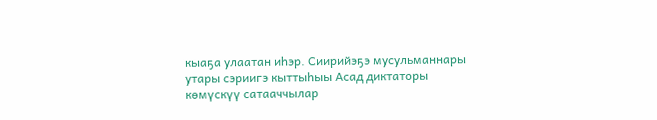кыаҕа улаатан иһэр. Сиирийэҕэ мусульманнары утары сэриигэ кыттыһыы Асад диктаторы көмүскүү сатааччылар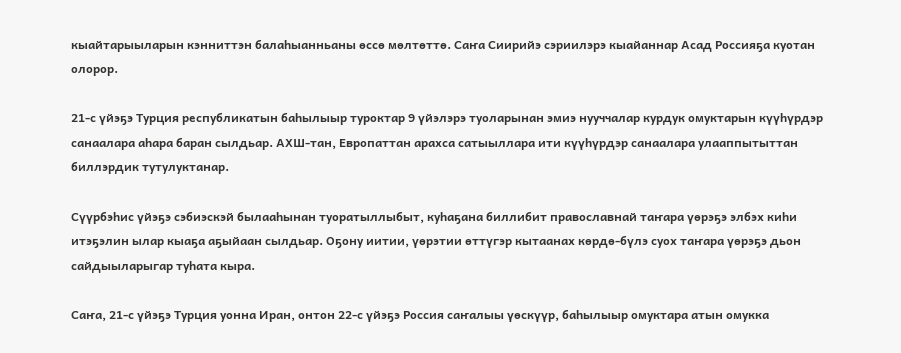кыайтарыыларын кэнниттэн балаһыанньаны өссө мөлтөттө. Саҥа Сиирийэ сэриилэрэ кыайаннар Асад Россияҕа куотан олорор.

21-с үйэҕэ Турция республикатын баһылыыр туроктар 9 үйэлэрэ туоларынан эмиэ нууччалар курдук омуктарын күүһүрдэр санаалара аһара баран сылдьар. АХШ-тан, Европаттан арахса сатыыллара ити күүһүрдэр санаалара улааппытыттан биллэрдик тутулуктанар.

Сүүрбэһис үйэҕэ сэбиэскэй былааһынан туоратыллыбыт, куһаҕана биллибит православнай таҥара үөрэҕэ элбэх киһи итэҕэлин ылар кыаҕа аҕыйаан сылдьар. Оҕону иитии, үөрэтии өттүгэр кытаанах көрдө-бүлэ суох таҥара үөрэҕэ дьон сайдыыларыгар туһата кыра.

Саҥа, 21-с үйэҕэ Турция уонна Иран, онтон 22-с үйэҕэ Россия саҥалыы үөскүүр, баһылыыр омуктара атын омукка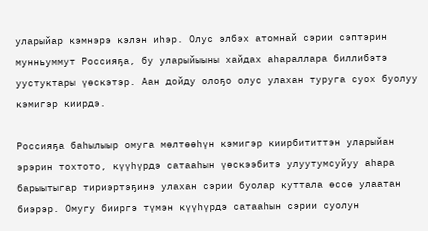уларыйар кэмнэрэ кэлэн иһэр. Олус элбэх атомнай сэрии сэптэрин мунньуммут Россияҕа, бу уларыйыыны хайдах аһараллара биллибэтэ уустуктары үөскэтэр. Аан дойду олоҕо олус улахан туруга суох буолуу кэмигэр киирдэ.

Россияҕа баһылыыр омуга мөлтөөһүн кэмигэр киирбититтэн уларыйан эрэрин тохтото, күүһүрдэ сатааһын үөскээбитэ улуутумсуйуу аһара барыытыгар тириэртэҕинэ улахан сэрии буолар куттала өссө улаатан биэрэр. Омугу бииргэ түмэн күүһүрдэ сатааһын сэрии суолун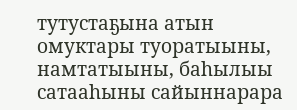тутустаҕына атын омуктары туоратыыны, намтатыыны, баһылыы сатааһыны сайыннарара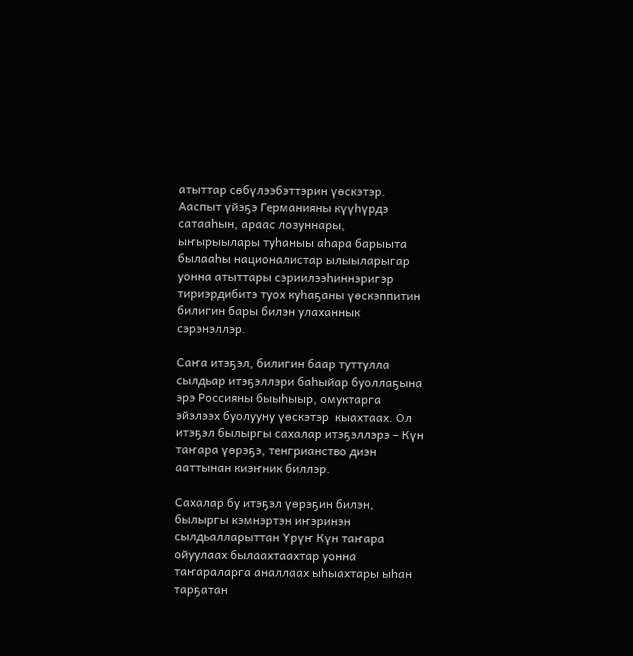атыттар сөбүлээбэттэрин үөскэтэр. Ааспыт үйэҕэ Германияны күүһүрдэ сатааһын, араас лозуннары, ыҥырыылары туһаныы аһара барыыта былааһы националистар ылыыларыгар уонна атыттары сэриилээһиннэригэр тириэрдибитэ туох куһаҕаны үөскэппитин билигин бары билэн улаханнык сэрэнэллэр.

Саҥа итэҕэл, билигин баар туттулла сылдьар итэҕэллэри баһыйар буоллаҕына эрэ Россияны быыһыыр, омуктарга эйэлээх буолууну үөскэтэр  кыахтаах. Ол итэҕэл былыргы сахалар итэҕэллэрэ – Күн таҥара үөрэҕэ, тенгрианство диэн ааттынан киэҥник биллэр.

Сахалар бу итэҕэл үөрэҕин билэн, былыргы кэмнэртэн иҥэринэн сылдьалларыттан Үрүҥ Күн таҥара ойуулаах былаахтаахтар уонна таҥараларга аналлаах ыһыахтары ыһан тарҕатан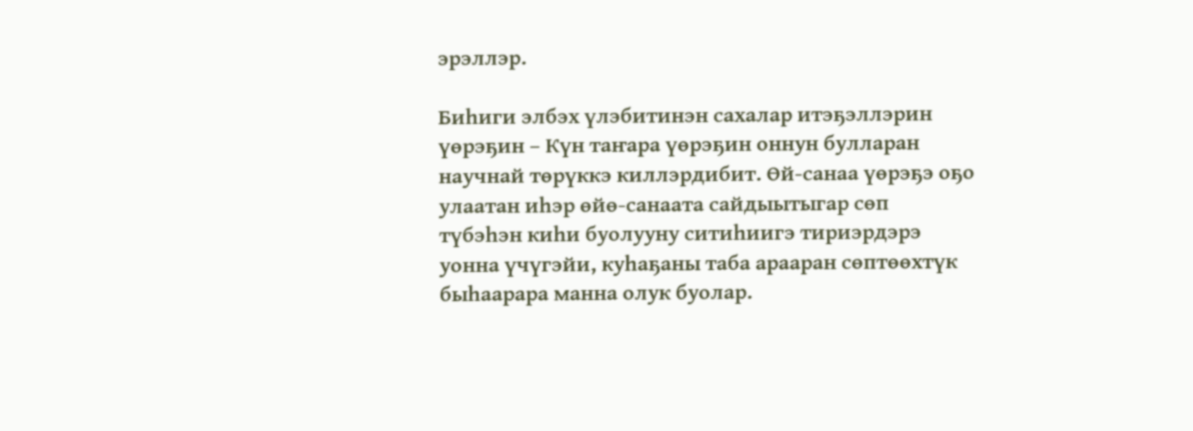эрэллэр.

Биһиги элбэх үлэбитинэн сахалар итэҕэллэрин үөрэҕин – Күн таҥара үөрэҕин оннун булларан научнай төрүккэ киллэрдибит. Өй-санаа үөрэҕэ оҕо улаатан иһэр өйө-санаата сайдыытыгар сөп түбэһэн киһи буолууну ситиһиигэ тириэрдэрэ уонна үчүгэйи, куһаҕаны таба арааран сөптөөхтүк быһаарара манна олук буолар.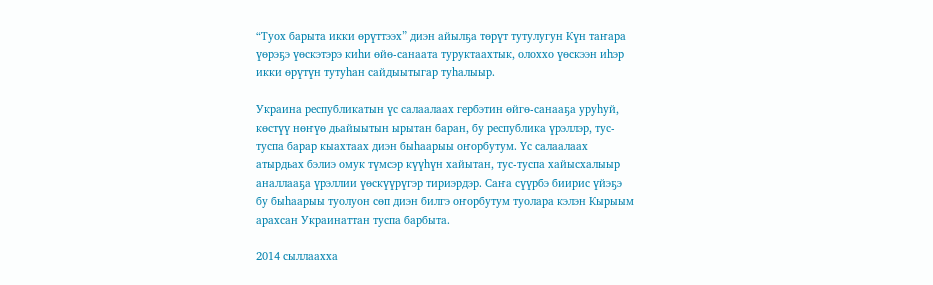“Туох барыта икки өрүттээх” диэн айылҕа төрүт тутулугун Күн таҥара үөрэҕэ үөскэтэрэ киһи өйө-санаата туруктаахтык, олоххо үөскээн иһэр икки өрүтүн тутуһан сайдыытыгар туһалыыр.

Украина республикатын үс салаалаах гербэтин өйгө-санааҕа уруһуй, көстүү нөҥүө дьайыытын ырытан баран, бу республика үрэллэр, тус-туспа барар кыахтаах диэн быһаарыы оҥорбутум. Үс салаалаах атырдьах бэлиэ омук түмсэр күүһүн хайытан, тус-туспа хайысхалыыр аналлааҕа үрэллии үөскүүрүгэр тириэрдэр. Саҥа сүүрбэ биирис үйэҕэ бу быһаарыы туолуон сөп диэн билгэ оҥорбутум туолара кэлэн Кырыым арахсан Украинаттан туспа барбыта.

2014 сыллаахха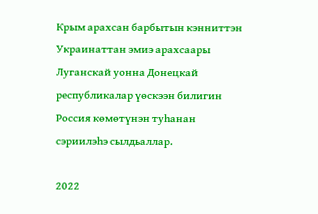Крым арахсан барбытын кэнниттэн Украинаттан эмиэ арахсаары Луганскай уонна Донецкай республикалар үөскээн билигин Россия көмөтүнэн туһанан сэриилэһэ сылдьаллар.

2022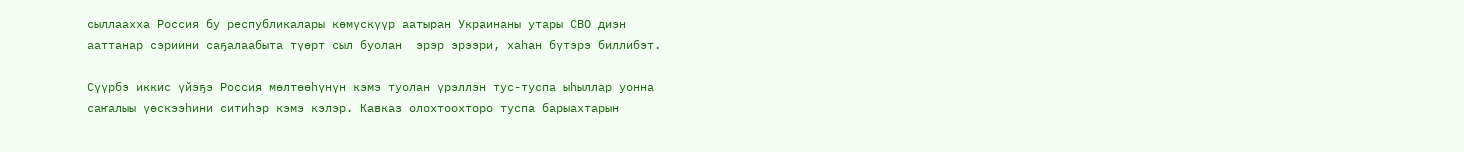сыллаахха Россия бу республикалары көмүскүүр аатыран Украинаны утары СВО диэн ааттанар сэриини саҕалаабыта түөрт сыл буолан  эрэр эрээри, хаһан бүтэрэ биллибэт.

Сүүрбэ иккис үйэҕэ Россия мөлтөөһүнүн кэмэ туолан үрэллэн тус-туспа ыһыллар уонна саҥалыы үөскээһини ситиһэр кэмэ кэлэр. Кавказ олохтоохторо туспа барыахтарын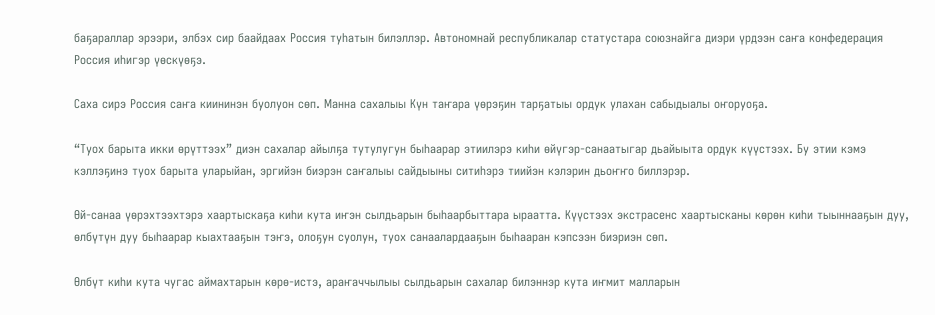баҕараллар эрээри, элбэх сир баайдаах Россия туһатын билэллэр. Автономнай республикалар статустара союзнайга диэри үрдээн саҥа конфедерация Россия иһигэр үөскүөҕэ.

Саха сирэ Россия саҥа киининэн буолуон сөп. Манна сахалыы Күн таҥара үөрэҕин тарҕатыы ордук улахан сабыдыалы оҥоруоҕа.

“Туох барыта икки өрүттээх” диэн сахалар айылҕа тутулугун быһаарар этиилэрэ киһи өйүгэр-санаатыгар дьайыыта ордук күүстээх. Бу этии кэмэ кэллэҕинэ туох барыта уларыйан, эргийэн биэрэн саҥалыы сайдыыны ситиһэрэ тиийэн кэлэрин дьоҥҥо биллэрэр.

Өй-санаа үөрэхтээхтэрэ хаартыскаҕа киһи кута иҥэн сылдьарын быһаарбыттара ыраатта. Күүстээх экстрасенс хаартысканы көрөн киһи тыыннааҕын дуу, өлбүтүн дуу быһаарар кыахтааҕын тэҥэ, олоҕун суолун, туох санаалардааҕын быһааран кэпсээн биэриэн сөп.

Өлбүт киһи кута чугас аймахтарын көрө-истэ, араҥаччылыы сылдьарын сахалар билэннэр кута иҥмит малларын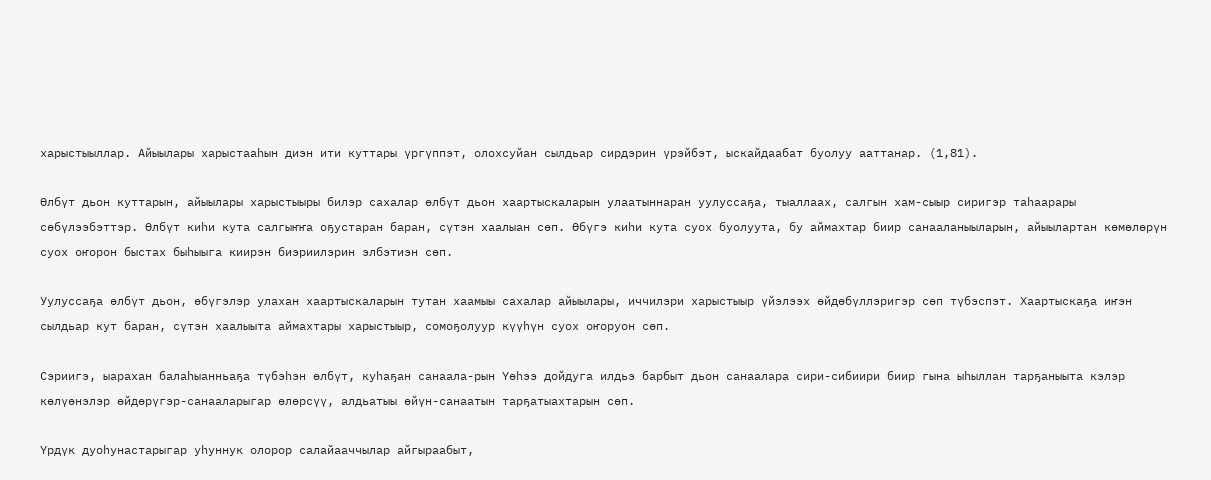харыстыыллар. Айыылары харыстааһын диэн ити куттары үргүппэт, олохсуйан сылдьар сирдэрин үрэйбэт, ыскайдаабат буолуу ааттанар. (1,81).

Өлбүт дьон куттарын, айыылары харыстыыры билэр сахалар өлбүт дьон хаартыскаларын улаатыннаран уулуссаҕа, тыаллаах, салгын хам-сыыр сиригэр таһаарары сөбүлээбэттэр. Өлбүт киһи кута салгыҥҥа оҕустаран баран, сүтэн хаалыан сөп. Өбүгэ киһи кута суох буолуута, бу аймахтар биир санааланыыларын, айыылартан көмөлөрүн суох оҥорон быстах быһыыга киирэн биэриилэрин элбэтиэн сөп.

Уулуссаҕа өлбүт дьон, өбүгэлэр улахан хаартыскаларын тутан хаамыы сахалар айыылары, иччилэри харыстыыр үйэлээх өйдөбүллэригэр сөп түбэспэт. Хаартыскаҕа иҥэн сылдьар кут баран, сүтэн хаалыыта аймахтары харыстыыр, сомоҕолуур күүһүн суох оҥоруон сөп.

Сэриигэ, ыарахан балаһыанньаҕа түбэһэн өлбүт, куһаҕан санаала-рын Үөһээ дойдуга илдьэ барбыт дьон санаалара сири-сибиири биир гына ыһыллан тарҕаныыта кэлэр көлүөнэлэр өйдөрүгэр-санааларыгар өлөрсүү, алдьатыы өйүн-санаатын тарҕатыахтарын сөп.

Үрдүк дуоһунастарыгар уһуннук олорор салайааччылар айгыраабыт,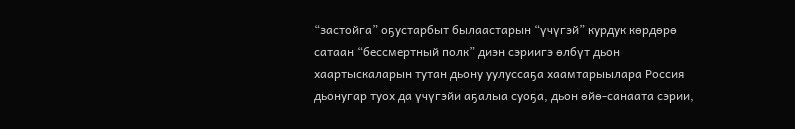“застойга” оҕустарбыт былаастарын “үчүгэй” курдук көрдөрө сатаан “бессмертный полк” диэн сэриигэ өлбүт дьон хаартыскаларын тутан дьону уулуссаҕа хаамтарыылара Россия дьонугар туох да үчүгэйи аҕалыа суоҕа, дьон өйө-санаата сэрии,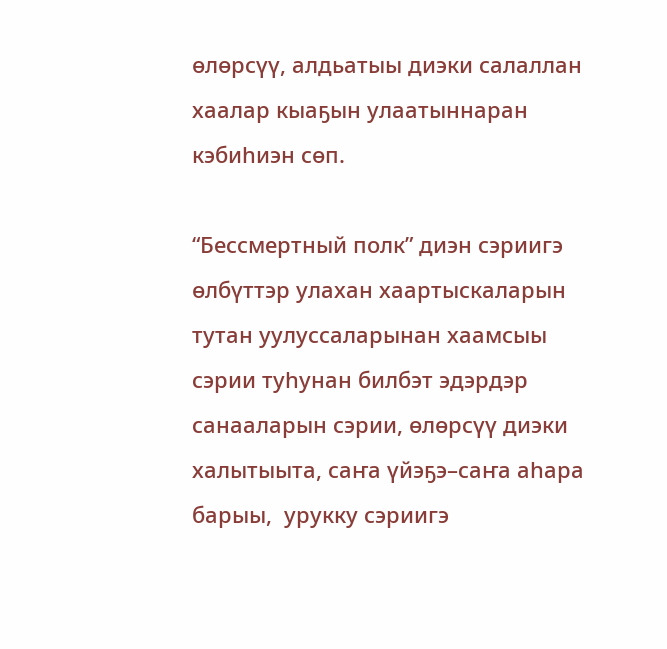өлөрсүү, алдьатыы диэки салаллан хаалар кыаҕын улаатыннаран кэбиһиэн сөп.

“Бессмертный полк” диэн сэриигэ өлбүттэр улахан хаартыскаларын тутан уулуссаларынан хаамсыы сэрии туһунан билбэт эдэрдэр санааларын сэрии, өлөрсүү диэки халытыыта, саҥа үйэҕэ–саҥа аһара барыы,  урукку сэриигэ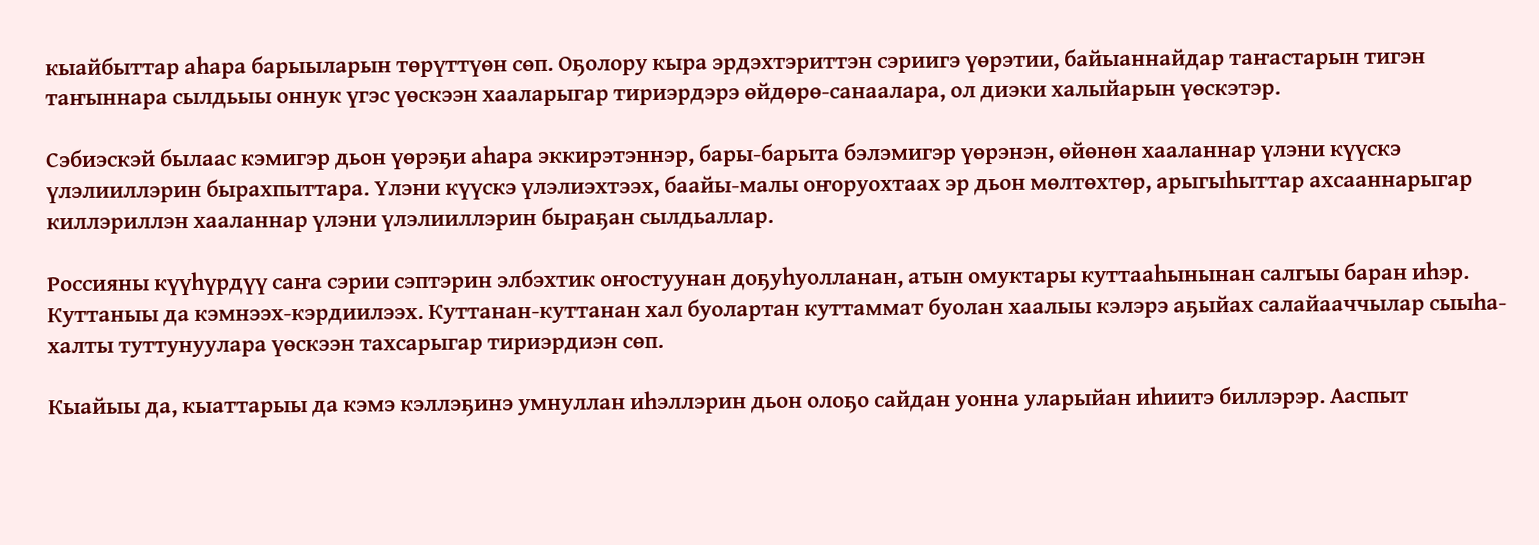кыайбыттар аһара барыыларын төрүттүөн сөп. Оҕолору кыра эрдэхтэриттэн сэриигэ үөрэтии, байыаннайдар таҥастарын тигэн таҥыннара сылдьыы оннук үгэс үөскээн хааларыгар тириэрдэрэ өйдөрө-санаалара, ол диэки халыйарын үөскэтэр.

Сэбиэскэй былаас кэмигэр дьон үөрэҕи аһара эккирэтэннэр, бары-барыта бэлэмигэр үөрэнэн, өйөнөн хааланнар үлэни күүскэ үлэлииллэрин бырахпыттара. Үлэни күүскэ үлэлиэхтээх, баайы-малы оҥоруохтаах эр дьон мөлтөхтөр, арыгыһыттар ахсааннарыгар киллэриллэн хааланнар үлэни үлэлииллэрин быраҕан сылдьаллар.

Россияны күүһүрдүү саҥа сэрии сэптэрин элбэхтик оҥостуунан доҕуһуолланан, атын омуктары куттааһынынан салгыы баран иһэр. Куттаныы да кэмнээх-кэрдиилээх. Куттанан-куттанан хал буолартан куттаммат буолан хаалыы кэлэрэ аҕыйах салайааччылар сыыһа-халты туттунуулара үөскээн тахсарыгар тириэрдиэн сөп.

Кыайыы да, кыаттарыы да кэмэ кэллэҕинэ умнуллан иһэллэрин дьон олоҕо сайдан уонна уларыйан иһиитэ биллэрэр. Ааспыт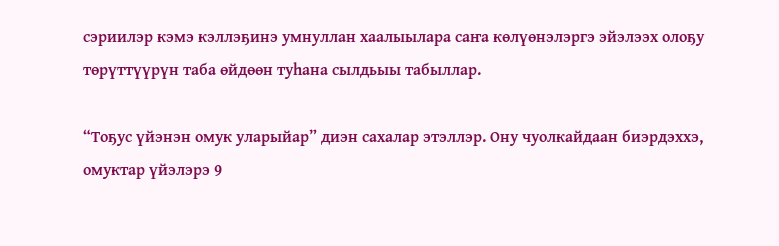сэриилэр кэмэ кэллэҕинэ умнуллан хаалыылара саҥа көлүөнэлэргэ эйэлээх олоҕу төрүттүүрүн таба өйдөөн туһана сылдьыы табыллар.

“Тоҕус үйэнэн омук уларыйар” диэн сахалар этэллэр. Ону чуолкайдаан биэрдэххэ, омуктар үйэлэрэ 9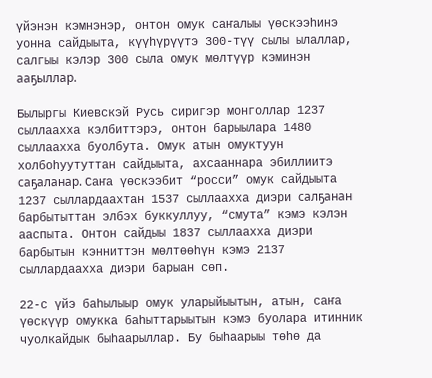үйэнэн кэмнэнэр, онтон омук саҥалыы үөскээһинэ уонна сайдыыта, күүһүрүүтэ 300-түү сылы ылаллар, салгыы кэлэр 300 сыла омук мөлтүүр кэминэн ааҕыллар.

Былыргы Киевскэй Русь сиригэр монголлар 1237 сыллаахха кэлбиттэрэ, онтон барыылара 1480 сыллаахха буолбута. Омук атын омуктуун холбоһуутуттан сайдыыта, ахсааннара эбиллиитэ саҕаланар. Саҥа үөскээбит “росси” омук сайдыыта 1237 сыллардаахтан 1537 сыллаахха диэри салҕанан барбытыттан элбэх буккуллуу, “смута” кэмэ кэлэн ааспыта. Онтон сайдыы 1837 сыллаахха диэри барбытын кэнниттэн мөлтөөһүн кэмэ 2137 сыллардаахха диэри барыан сөп.

22-с үйэ баһылыыр омук уларыйыытын, атын, саҥа үөскүүр омукка баһыттарыытын кэмэ буолара итинник чуолкайдык быһаарыллар. Бу быһаарыы төһө да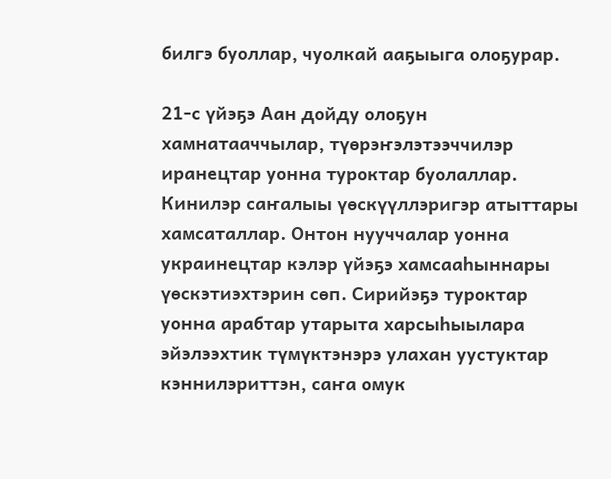билгэ буоллар, чуолкай ааҕыыга олоҕурар.

21-с үйэҕэ Аан дойду олоҕун хамнатааччылар, түөрэҥэлэтээччилэр иранецтар уонна туроктар буолаллар. Кинилэр саҥалыы үөскүүллэригэр атыттары хамсаталлар. Онтон нууччалар уонна украинецтар кэлэр үйэҕэ хамсааһыннары үөскэтиэхтэрин сөп. Сирийэҕэ туроктар уонна арабтар утарыта харсыһыылара эйэлээхтик түмүктэнэрэ улахан уустуктар кэннилэриттэн, саҥа омук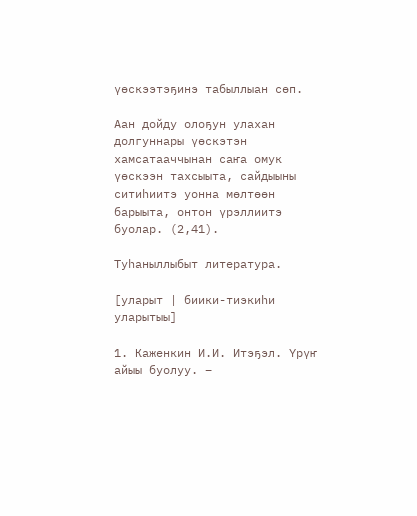үөскээтэҕинэ табыллыан сөп.

Аан дойду олоҕун улахан долгуннары үөскэтэн хамсатааччынан саҥа омук үөскээн тахсыыта, сайдыыны ситиһиитэ уонна мөлтөөн барыыта, онтон үрэллиитэ буолар. (2,41).

Туһаныллыбыт литература.

[уларыт | биики-тиэкиһи уларытыы]

1. Каженкин И.И. Итэҕэл. Үрүҥ айыы буолуу. –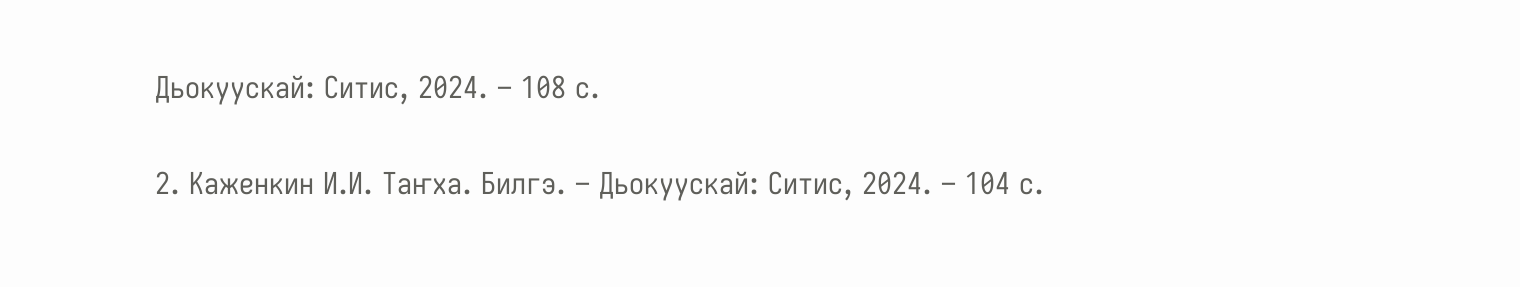Дьокуускай: Ситис, 2024. – 108 с.

2. Каженкин И.И. Таҥха. Билгэ. – Дьокуускай: Ситис, 2024. – 104 с.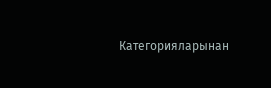Категорияларынан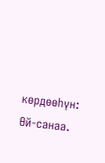көрдөөһүн: Өй-санаа.